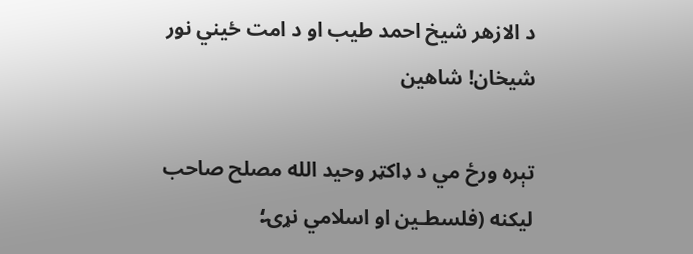د الازهر شیخ احمد طیب او د امت ځیني نور شیخان! شاهین

تېره ورځ مي د ډاکټر وحید الله مصلح صاحب لیکنه (فلسطـين او اسلامي نړۍ؛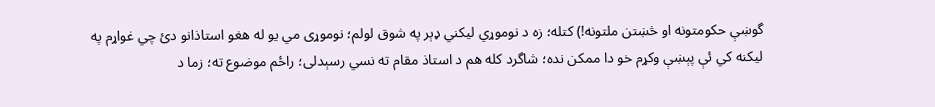گوښې حکومتونه او څښتن ملتونه!) کتله؛ زه د نوموړي لیکني ډېر په شوق لولم؛ نوموړی مي یو له هغو استاذانو دئ چي غواړم په لیکنه کي ئې پېښې وکړم خو دا ممکن نده؛ شاگرد کله هم د استاذ مقام ته نسي رسېدلی؛ راځم موضوع ته؛ زما د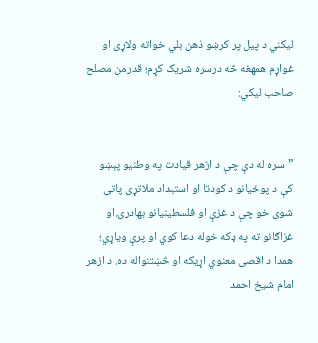لیکني د پیل پر کرښو ذهن بلي خواته ولاړی او غواړم همهغه څه درسره شریک کړم؛ قدرمن مصلح صاحب لیکي:


”سره له دې چې د ازهر قيادت په وطنيو پېښو کې د پوځيانو د کودتا او استبداد ملاتړى پاتى شوى خو چې د غزې او فلسطينيانو بهادرۍ او غزاګانو ته په ډکه خوله دعا کوي او پرې وياړي؛ همدا د اقصى معنوي اړيکه او څښتنواله ده. د ازهر امام شيخ احمد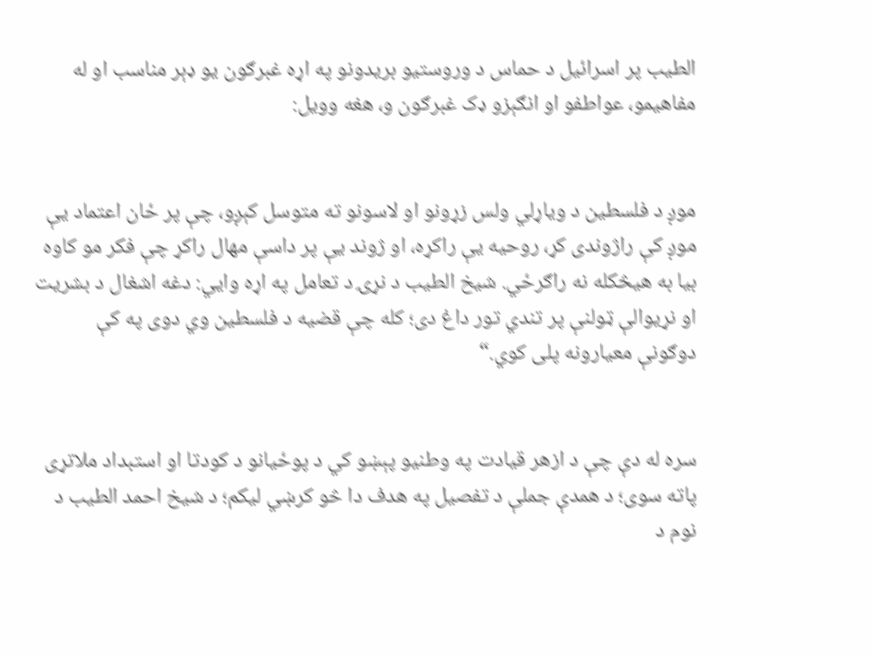الطيب پر اسرائيل د حماس د وروستيو بريدونو په اړه غبرګون يو ډېر مناسب او له مفاهيمو، عواطفو او انګېزو ډک غبرګون و، هغه وويل:


موږ د فلسطين د وياړلي ولس زړونو او لاسونو ته متوسل کېږو، چې پر ځان اعتماد يې موږ کې راژوندی کړ، روحيه يې راکړه، او ژوند يې پر داسې مهال راکړ چې فکر مو کاوه بيا به هيڅکله نه راګرځي. شيخ الطيب د نړۍ د تعامل په اړه وايي: دغه اشغال د بشريت او نړيوالې ټولنې پر تندي تور داغ دی؛ کله چې قضيه د فلسطين وي دوی په کې دوګونې معيارونه پلی کوي.“


سره له دې چې د ازهر قيادت په وطنيو پېښو کي د پوځيانو د کودتا او استبداد ملاتړى پاته سوى؛ د همدې جملې د تفصیل په هدف دا څو کرښي لیکم؛ د شیخ احمد الطیب د نوم د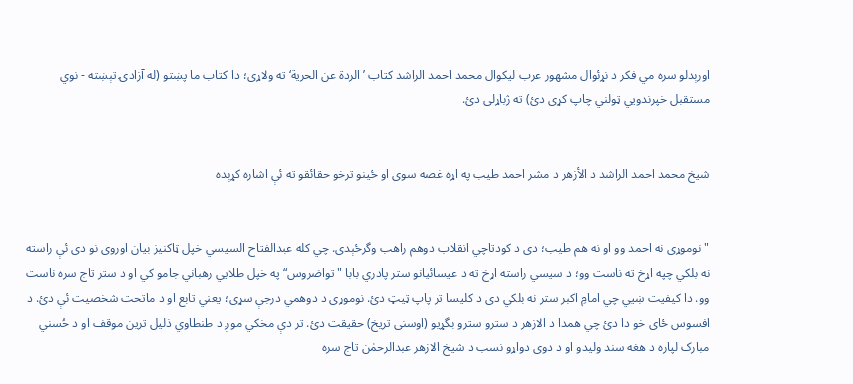اورېدلو سره مي فکر د نړئوال مشهور عرب لیکوال محمد احمد الراشد کتاب ’الردة عن الحریة‘ ته ولاړی؛ دا کتاب ما پښتو (له آزادۍ تېښته - نوي مستقبل خپرندویي ټولني چاپ کړی دئ) ته ژباړلی دئ.


شیخ محمد احمد الراشد د الأزهر د مشر احمد طیب په اړه غصه سوی او ځینو ترخو حقائقو ته ئې اشاره کړېده


"نوموړی نه احمد وو او نه هم طیب؛ دی د کودتاچي انقلاب دوهم راهب وگرځېدی. چي کله عبدالفتاح السیسي خپل ټاکنیز بیان اوروی نو دی ئې راسته نه بلکي چپه اړخ ته ناست وو؛ د سیسي راسته اړخ ته د عیسائیانو ستر پادري بابا "تواضروس“ په خپل طلايي رهباني جامو کي او د ستر تاج سره ناست وو. دا کیفیت ښیي چي امامِ اکبر ستر نه بلکي دی د کلیسا تر پاپ ټیټ دئ. نوموړی د دوهمي درجې سړی؛ یعني تابع او د ماتحت شخصیت ئې دئ. د افسوس ځای خو دا دئ چي همدا د الازهر د سترو سترو بگړیو (اوسنی تریخ) حقیقت دئ. تر دې مخکي موږ د طنطاوي ذلیل ترین موقف او د حُسني مبارک لپاره د هغه سند ولیدو او د دوی دواړو نسب د شیخ الازهر عبدالرحمٰن تاج سره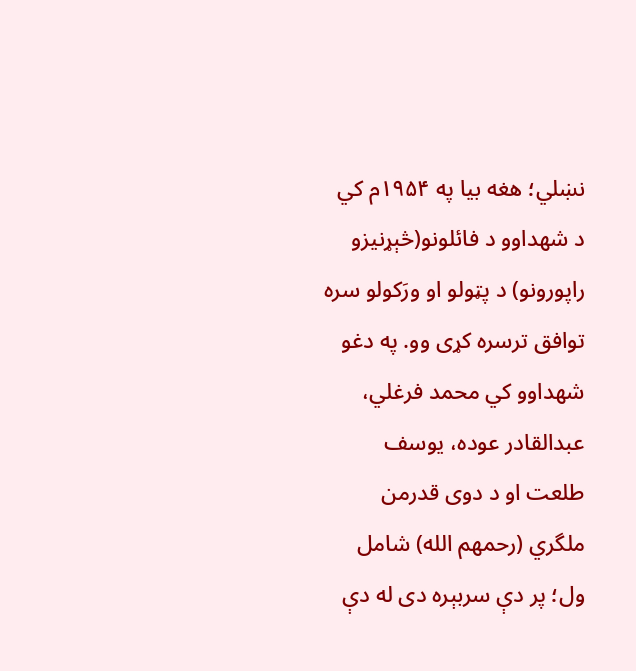نښلي؛ هغه بیا په ۱۹۵۴م کي د شهداوو د فائلونو(څېړنیزو راپورونو) د پټولو او ورَکولو سره توافق ترسره کړی وو. په دغو شهداوو کي محمد فرغلي، عبدالقادر عوده، یوسف طلعت او د دوی قدرمن ملگري (رحمهم الله) شامل ول؛ پر دې سربېره دی له دې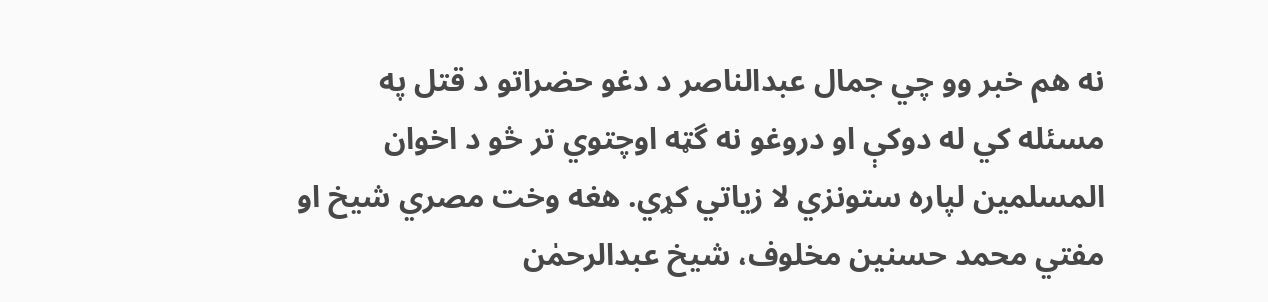نه هم خبر وو چي جمال عبدالناصر د دغو حضراتو د قتل په مسئله کي له دوکې او دروغو نه گټه اوچتوي تر څو د اخوان المسلمین لپاره ستونزي لا زیاتي کړي. هغه وخت مصري شیخ او مفتي محمد حسنین مخلوف، شیخ عبدالرحمٰن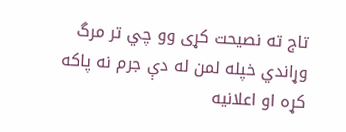تاج ته نصیحت کړی وو چي تر مرگ وړاندي خپله لمن له دې جرم نه پاکه کړه او اعلانیه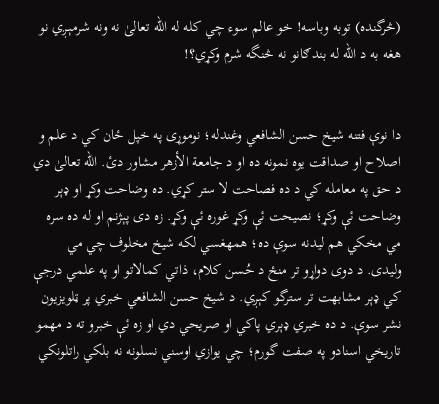(څرگنده) توبه وباسه! خو عالم سوء چي کله له الله تعالیٰ نه ونه شرمېـږي نو هغه به د الله له بندګانو نه څنگه شرم وکړي؟!


دا نوې فتنه شیخ حسن الشافعي وغندله؛ نوموړی په خپل ځان کي د علم و اصلاح او صداقت یوه نمونه ده او د جامعة الأزهر مشاور دئ. الله تعالیٰ دي د حق په معامله کي د ده فصاحت لا ستر کړي. ده وضاحت وکړ او ډېر وضاحت ئې وکړ؛ نصیحت ئې وکړ غوره ئې وکړ. زه دی پېژنم او له ده سره مي مخکي هم لیدنه سوې ده؛ همهغسي لکه شیخ مخلوف چي مي ولیدی. د دوی دواړو تر منځ د حُسن کلام، ذاتي کمالاتو او په علمي درجې کي ډېر مشابهت تر سترگو کېږي. د شیخ حسن الشافعي خبري پر ټلویزیون نشر سوې. د ده خبري ډېري پاکي او صریحي دي او زه ئې خبرو ته د مهمو تاریخي اسنادو په صفت گورم؛ چي یوازي اوسني نسلونه نه بلکي راتلونکي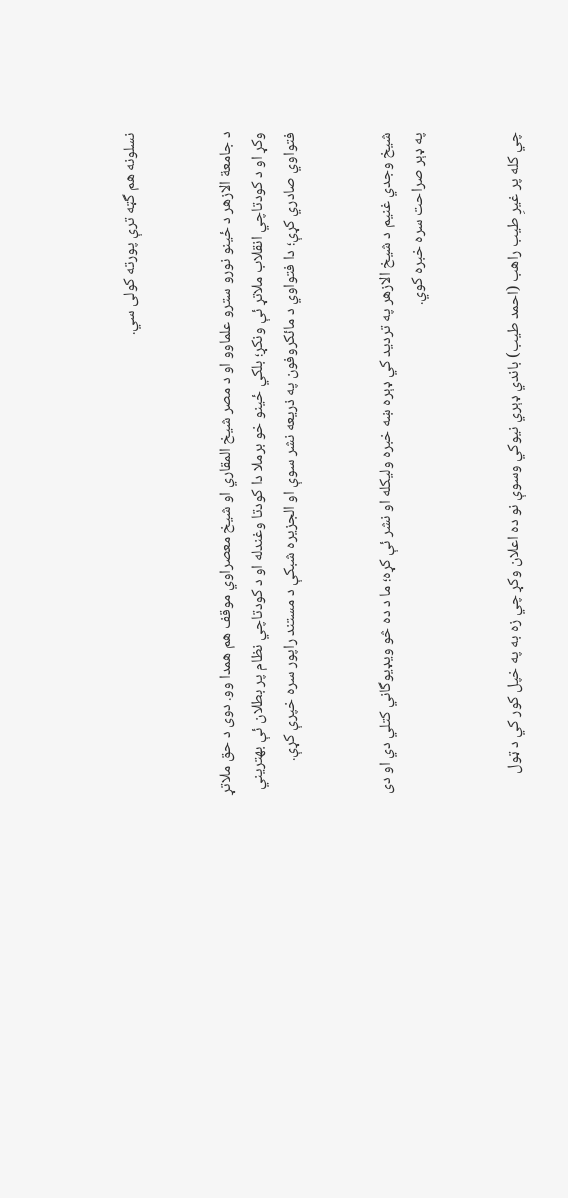نسلونه هم گټه ترې پورته کولی سي.


د جامعة الازهر د ځینو نورو سترو علماوو او د مصر شیخ المقاري او شیخ معصراوي موقف هم همدا وو. دوی د حق ملاتړ وکړ او د کودتاچي انقلاب ملاتړ ئې ونکړ؛ بلکي ځینو خو برملا دا کودتا وغندله او د کودتاچي نظام پر بطلان ئې بهتریني فتواوي صادري کړې؛ دا فتواوي د مائکروفون په ذریعه نشر سوې او الجزیره شبکې د مستند راپور سره خپرې کړې.


شیخ وجدي غنیم د شیخ الازهر په تردید کي ډېره ښه خبره ولیکله او نشر ئې کړه؛ ما د ده څو ویډیوگاني کتلي دي او دی په ډېر صراحت سره خبره کوي.


چي کله پر غیرِ طیب راهب (احمد طیب) باندي ډېري نیوکي وسوې نو ده اعلان وکړ چي زه به په خپل کور کي د ټول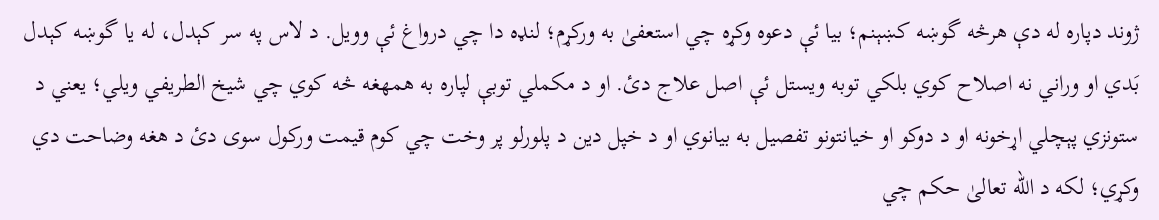ژوند دپاره له دې هرڅه گوښه کښېنم؛ بیا ئې دعوه وکړه چي استعفیٰ به ورکړم؛ لنډه دا چي درواغ ئې وویل. د لاس په سر کېدل، له یا گوښه کېدل بَدي او وراني نه اصلاح کوي بلکي توبه ویستل ئې اصل علاج دئ. او د مکملي توبې لپاره به همهغه څه کوي چي شیخ الطریفي ویلي؛ یعني د ستونزي پېچلي اړخونه او د دوکو او خیانتونو تفصیل به بیانوي او د خپل دین د پلورلو پر وخت چي کوم قیمت ورکول سوی دئ د هغه وضاحت دي وکړي؛ لکه د الله تعالیٰ حکم چي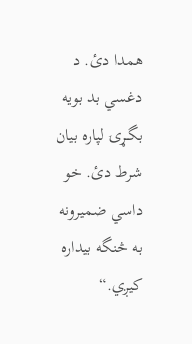همدا دئ. د دغسي بد بویه بگــړۍ لپاره بیان شرط دئ. خو داسي ضمیرونه به څنگه بیداره کیږي.“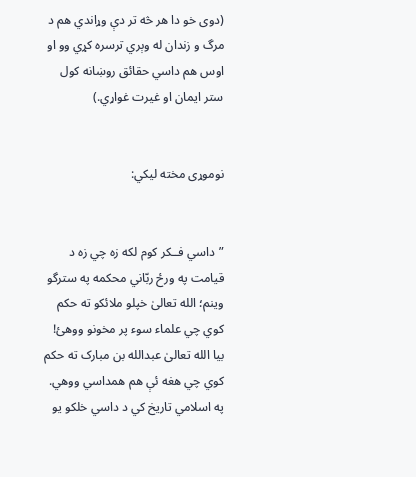(دوی خو دا هر څه تر دې وړاندي هم د مرگ و زندان له وېري ترسره کړي وو او اوس هم داسي حقائق روښانه کول ستر ایمان او غیرت غواړي.)


نوموړی مخته لیکي:


”داسي فــکر کوم لکه زه چي زه د قیامت په ورځ ربّاني محکمه په سترگو وینم؛ الله تعالیٰ خپلو ملائکو ته حکم کوي چي علماء سوء پر مخونو ووهئ! بیا الله تعالیٰ عبدالله بن مبارک ته حکم کوي چي هغه ئې هم همداسي ووهي. په اسلامي تاریخ کي د داسي خلکو یو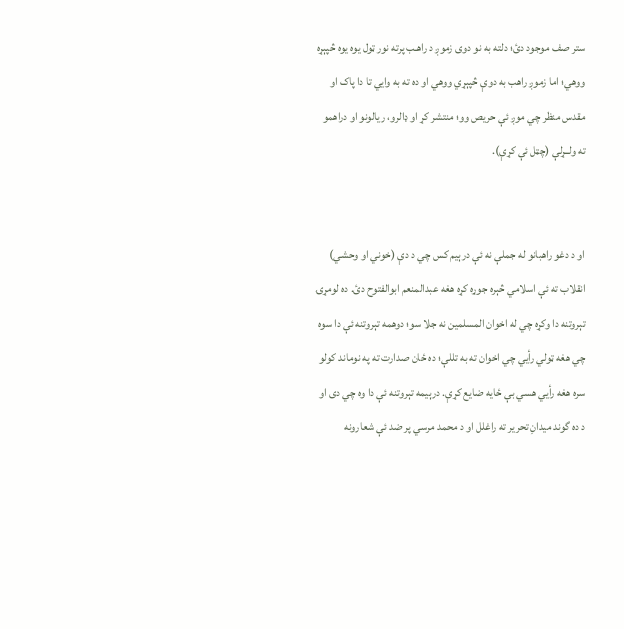ستر صف موجود دئ؛ دلته به نو دوی زموږ د راهـب پرته نور ټول یوه یوه څپېړه ووهي؛ اما زموږ راهب به دوې څپېړي ووهي او ده ته به وايي تا دا پاک او مقدس منظر چي موږ ئې حریص وو؛ منتشر کړ او ډالرو، ریالونو او دراهمو ته ولــړلې (چټل ئې کړې).


او د دغو راهبانو له جملې نه ئې درېیم کس چي د دې (خوني او وحشي) انقلاب ته ئې اسلامي څېره جوړه کړه هغه عبدالمنعم ابوالفتوح دئ. ده لومړۍ تېروتنه دا وکړه چي له اخوان المسلمین نه جلا سو؛ دوهمه تېروتنه ئې دا سوه چي هغه ټولي رأیي چي اخوان ته به تللې؛ ده ځان صدارت ته په نوماند کولو سره هغه رأيي هسي بې ځایه ضایع کړې. درېیمه تېروتنه ئې دا وه چي دی او د ده گوند میدانِ تحریر ته راغلل او د محمد مرسي پر ضد ئې شعارونه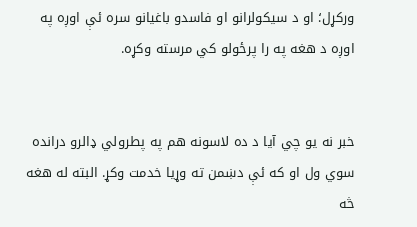ورکړل؛ او د سیکولرانو او فاسدو باغیانو سره ئې اوږه په اوږه د هغه په را پرځولو کي مرسته وکړه.


خبر نه یو چي آیا د ده لاسونه هم په پطرولي ډالرو درانده سوي ول او که ئې دښمن ته وړیا خدمت وکړ. البته له هغه څه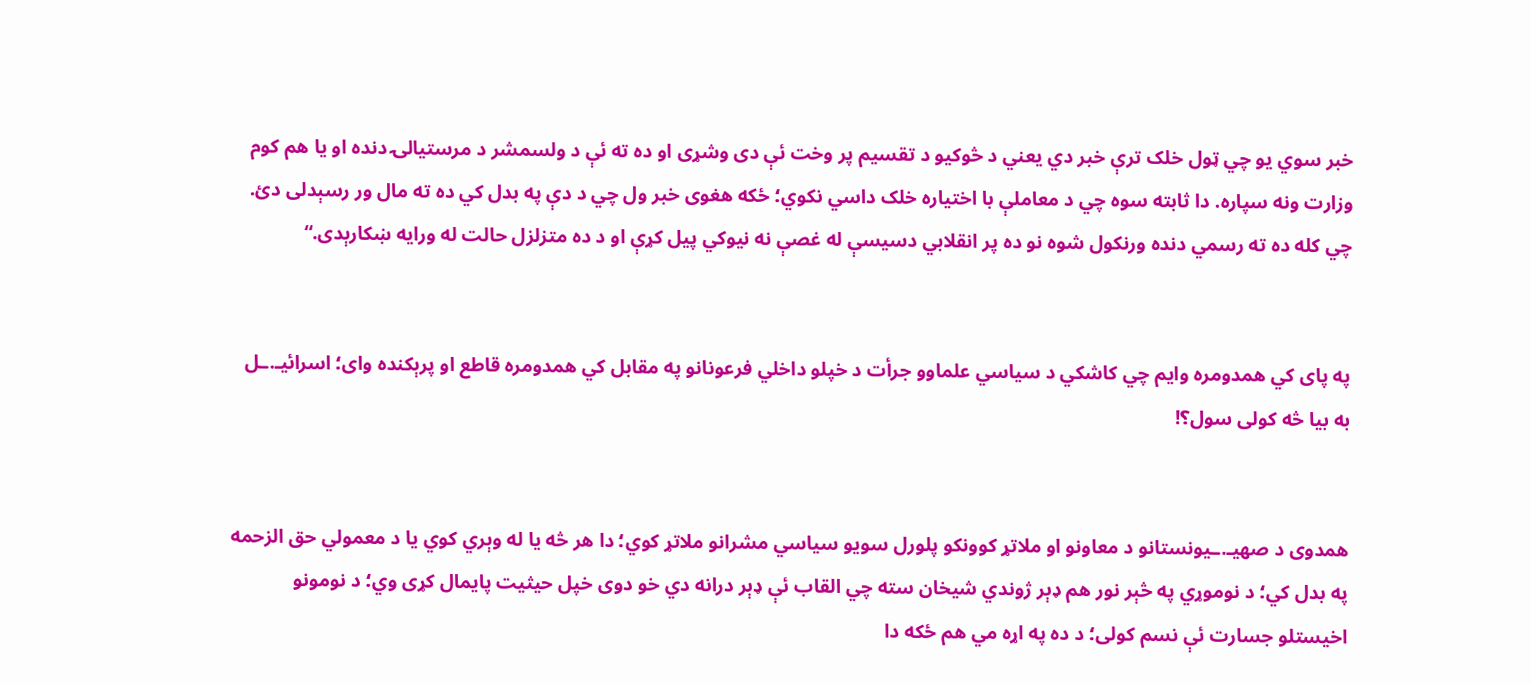خبر سوي یو چي ټول خلک ترې خبر دي یعني د څوکیو د تقسیم پر وخت ئې دی وشړی او ده ته ئې د ولسمشر د مرستیالۍ دنده او یا هم کوم وزارت ونه سپاره. دا ثابته سوه چي د معاملې با اختیاره خلک داسي نکوي؛ ځکه هغوی خبر ول چي د دې په بدل کي ده ته مال ور رسېدلی دئ. چي کله ده ته رسمي دنده ورنکول شوه نو ده پر انقلابي دسیسې له غصې نه نیوکي پیل کړې او د ده متزلزل حالت له ورایه ښکارېدی.“


په پای کي همدومره وایم چي کاشکي د سیاسي علماوو جرأت د خپلو داخلي فرعونانو په مقابل کي همدومره قاطع او پرېکنده وای؛ اسرائیـ.ـل به بیا څه کولی سول؟!


همدوی د صهیـ.ـیونستانو د معاونو او ملاتړ کوونکو پلورل سویو سیاسي مشرانو ملاتړ کوي؛ دا هر څه یا له وېري کوي یا د معمولي حق الزحمه په بدل کي؛ د نوموړي په څېر نور هم ډېر ژوندي شیخان سته چي القاب ئې ډېر درانه دي خو دوی خپل حیثیت پایمال کړی وي؛ د نومونو اخیستلو جسارت ئې نسم کولی؛ د ده په اړه مي هم ځکه دا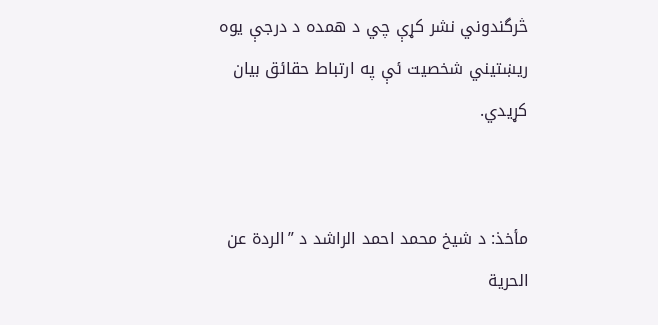څرگندوني نشر کړې چي د همده د درجې یوه ریښتیني شخصیت ئې په ارتباط حقائق بیان کړيدي.


مأخذ: د شیخ محمد احمد الراشد د ”الردة عن الحریة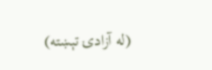(له آزادۍ تېښته)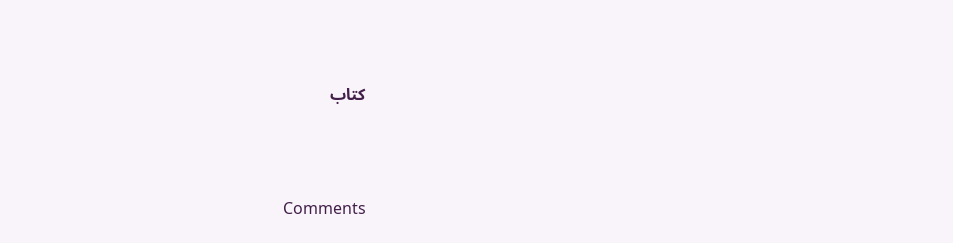کتاب




Comments